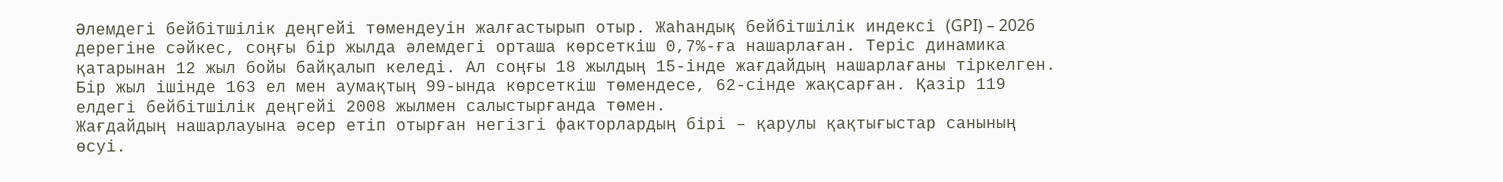Әлемдегі бейбітшілік деңгейі төмендеуін жалғастырып отыр. Жаһандық бейбітшілік индексі (GPI) – 2026 дерегіне сәйкес, соңғы бір жылда әлемдегі орташа көрсеткіш 0,7%-ға нашарлаған. Теріс динамика қатарынан 12 жыл бойы байқалып келеді. Ал соңғы 18 жылдың 15-інде жағдайдың нашарлағаны тіркелген. Бір жыл ішінде 163 ел мен аумақтың 99-ында көрсеткіш төмендесе, 62-сінде жақсарған. Қазір 119 елдегі бейбітшілік деңгейі 2008 жылмен салыстырғанда төмен.
Жағдайдың нашарлауына әсер етіп отырған негізгі факторлардың бірі – қарулы қақтығыстар санының өсуі.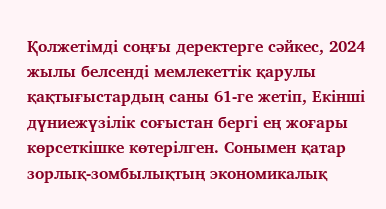Қолжетімді соңғы деректерге сәйкес, 2024 жылы белсенді мемлекеттік қарулы қақтығыстардың саны 61-ге жетіп, Екінші дүниежүзілік соғыстан бергі ең жоғары көрсеткішке көтерілген. Сонымен қатар зорлық-зомбылықтың экономикалық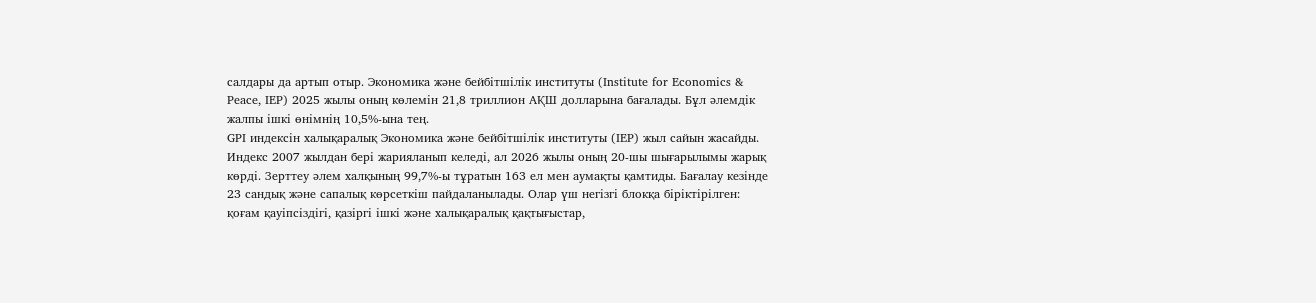салдары да артып отыр. Экономика және бейбітшілік институты (Institute for Economics & Peace, IEP) 2025 жылы оның көлемін 21,8 триллион АҚШ долларына бағалады. Бұл әлемдік жалпы ішкі өнімнің 10,5%-ына тең.
GPI индексін халықаралық Экономика және бейбітшілік институты (IEP) жыл сайын жасайды. Индекс 2007 жылдан бері жарияланып келеді, ал 2026 жылы оның 20-шы шығарылымы жарық көрді. Зерттеу әлем халқының 99,7%-ы тұратын 163 ел мен аумақты қамтиды. Бағалау кезінде 23 сандық және сапалық көрсеткіш пайдаланылады. Олар үш негізгі блокқа біріктірілген: қоғам қауіпсіздігі, қазіргі ішкі және халықаралық қақтығыстар,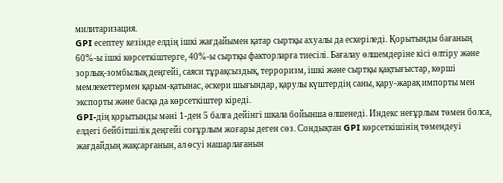милитаризация.
GPI есептеу кезінде елдің ішкі жағдайымен қатар сыртқы ахуалы да ескеріледі. Қорытынды бағаның 60%-ы ішкі көрсеткіштерге, 40%-ы сыртқы факторларға тиесілі. Бағалау өлшемдеріне кісі өлтіру және зорлық-зомбылық деңгейі, саяси тұрақсыздық, терроризм, ішкі және сыртқы қақтығыстар, көрші мемлекеттермен қарым-қатынас, әскери шығындар, қарулы күштердің саны, қару-жарақ импорты мен экспорты және басқа да көрсеткіштер кіреді.
GPI-дің қорытынды мәні 1-ден 5 балға дейінгі шкала бойынша өлшенеді. Индекс неғұрлым төмен болса, елдегі бейбітшілік деңгейі соғұрлым жоғары деген сөз. Сондықтан GPI көрсеткішінің төмендеуі жағдайдың жақсарғанын, ал өсуі нашарлағанын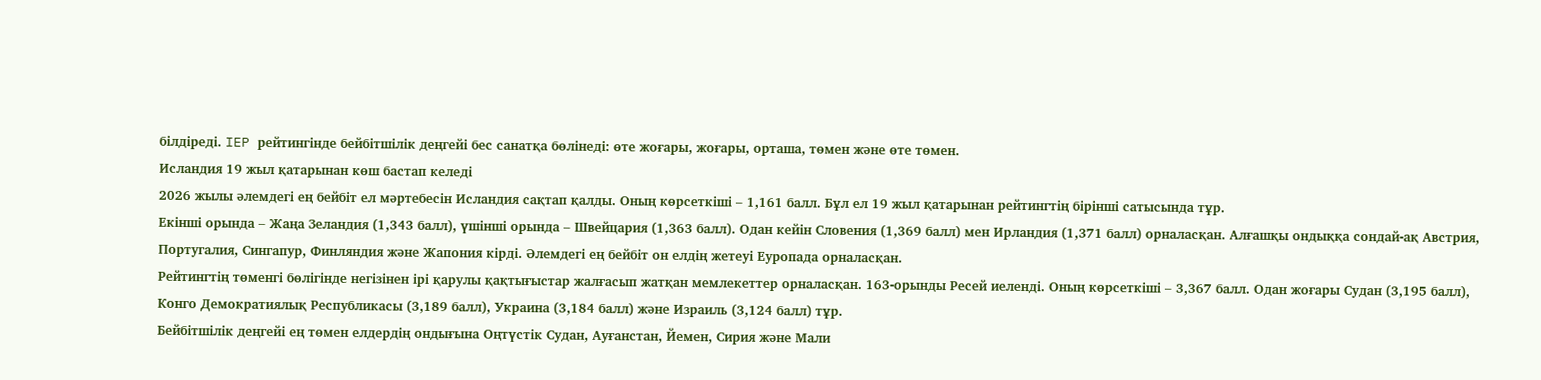білдіреді. IEP рейтингінде бейбітшілік деңгейі бес санатқа бөлінеді: өте жоғары, жоғары, орташа, төмен және өте төмен.
Исландия 19 жыл қатарынан көш бастап келеді
2026 жылы әлемдегі ең бейбіт ел мәртебесін Исландия сақтап қалды. Оның көрсеткіші – 1,161 балл. Бұл ел 19 жыл қатарынан рейтингтің бірінші сатысында тұр.
Екінші орында – Жаңа Зеландия (1,343 балл), үшінші орында – Швейцария (1,363 балл). Одан кейін Словения (1,369 балл) мен Ирландия (1,371 балл) орналасқан. Алғашқы ондыққа сондай-ақ Австрия, Португалия, Сингапур, Финляндия және Жапония кірді. Әлемдегі ең бейбіт он елдің жетеуі Еуропада орналасқан.
Рейтингтің төменгі бөлігінде негізінен ірі қарулы қақтығыстар жалғасып жатқан мемлекеттер орналасқан. 163-орынды Ресей иеленді. Оның көрсеткіші – 3,367 балл. Одан жоғары Судан (3,195 балл), Конго Демократиялық Республикасы (3,189 балл), Украина (3,184 балл) және Израиль (3,124 балл) тұр.
Бейбітшілік деңгейі ең төмен елдердің ондығына Оңтүстік Судан, Ауғанстан, Йемен, Сирия және Мали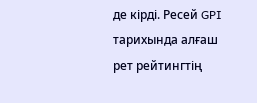де кірді. Ресей GPI тарихында алғаш рет рейтингтің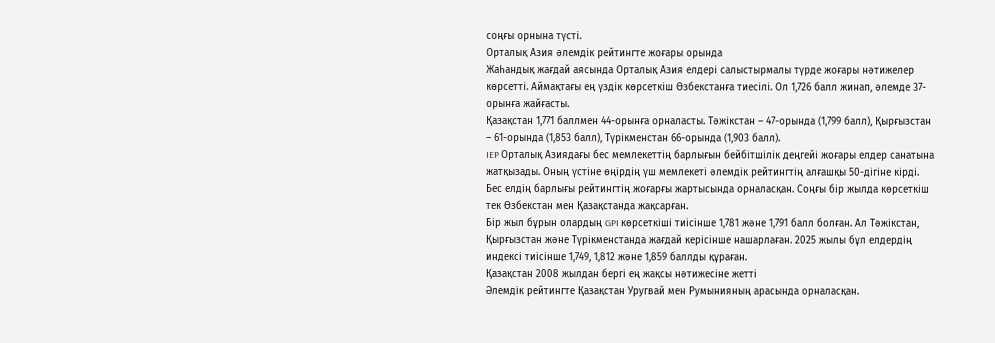соңғы орнына түсті.
Орталық Азия әлемдік рейтингте жоғары орында
Жаһандық жағдай аясында Орталық Азия елдері салыстырмалы түрде жоғары нәтижелер көрсетті. Аймақтағы ең үздік көрсеткіш Өзбекстанға тиесілі. Ол 1,726 балл жинап, әлемде 37-орынға жайғасты.
Қазақстан 1,771 баллмен 44-орынға орналасты. Тәжікстан – 47-орында (1,799 балл), Қырғызстан – 61-орында (1,853 балл), Түрікменстан 66-орында (1,903 балл).
IEP Орталық Азиядағы бес мемлекеттің барлығын бейбітшілік деңгейі жоғары елдер санатына жатқызады. Оның үстіне өңірдің үш мемлекеті әлемдік рейтингтің алғашқы 50-дігіне кірді. Бес елдің барлығы рейтингтің жоғарғы жартысында орналасқан. Соңғы бір жылда көрсеткіш тек Өзбекстан мен Қазақстанда жақсарған.
Бір жыл бұрын олардың GPI көрсеткіші тиісінше 1,781 және 1,791 балл болған. Ал Тәжікстан, Қырғызстан және Түрікменстанда жағдай керісінше нашарлаған. 2025 жылы бұл елдердің индексі тиісінше 1,749, 1,812 және 1,859 баллды құраған.
Қазақстан 2008 жылдан бергі ең жақсы нәтижесіне жетті
Әлемдік рейтингте Қазақстан Уругвай мен Румынияның арасында орналасқан.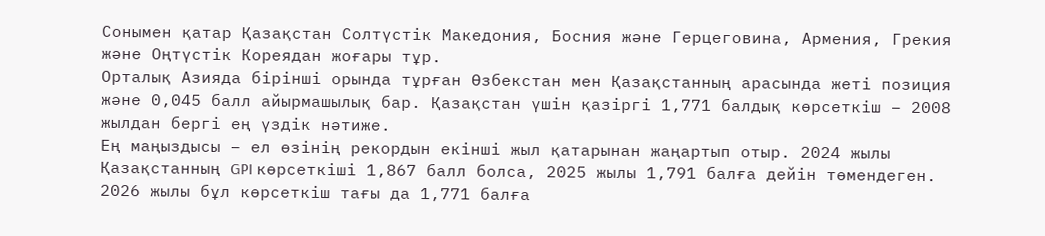Сонымен қатар Қазақстан Солтүстік Македония, Босния және Герцеговина, Армения, Грекия және Оңтүстік Кореядан жоғары тұр.
Орталық Азияда бірінші орында тұрған Өзбекстан мен Қазақстанның арасында жеті позиция және 0,045 балл айырмашылық бар. Қазақстан үшін қазіргі 1,771 балдық көрсеткіш – 2008 жылдан бергі ең үздік нәтиже.
Ең маңыздысы – ел өзінің рекордын екінші жыл қатарынан жаңартып отыр. 2024 жылы Қазақстанның GPI көрсеткіші 1,867 балл болса, 2025 жылы 1,791 балға дейін төмендеген. 2026 жылы бұл көрсеткіш тағы да 1,771 балға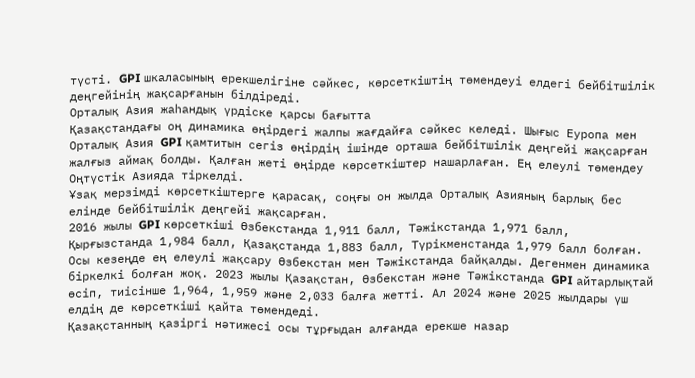түсті. GPI шкаласының ерекшелігіне сәйкес, көрсеткіштің төмендеуі елдегі бейбітшілік деңгейінің жақсарғанын білдіреді.
Орталық Азия жаһандық үрдіске қарсы бағытта
Қазақстандағы оң динамика өңірдегі жалпы жағдайға сәйкес келеді. Шығыс Еуропа мен Орталық Азия GPI қамтитын сегіз өңірдің ішінде орташа бейбітшілік деңгейі жақсарған жалғыз аймақ болды. Қалған жеті өңірде көрсеткіштер нашарлаған. Ең елеулі төмендеу Оңтүстік Азияда тіркелді.
Ұзақ мерзімді көрсеткіштерге қарасақ, соңғы он жылда Орталық Азияның барлық бес елінде бейбітшілік деңгейі жақсарған.
2016 жылы GPI көрсеткіші Өзбекстанда 1,911 балл, Тәжікстанда 1,971 балл, Қырғызстанда 1,984 балл, Қазақстанда 1,883 балл, Түрікменстанда 1,979 балл болған.
Осы кезеңде ең елеулі жақсару Өзбекстан мен Тәжікстанда байқалды. Дегенмен динамика біркелкі болған жоқ. 2023 жылы Қазақстан, Өзбекстан және Тәжікстанда GPI айтарлықтай өсіп, тиісінше 1,964, 1,959 және 2,033 балға жетті. Ал 2024 және 2025 жылдары үш елдің де көрсеткіші қайта төмендеді.
Қазақстанның қазіргі нәтижесі осы тұрғыдан алғанда ерекше назар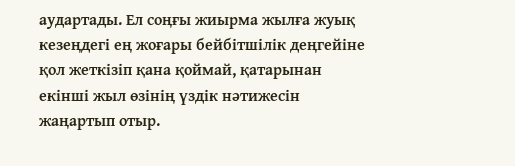аудартады. Ел соңғы жиырма жылға жуық кезеңдегі ең жоғары бейбітшілік деңгейіне қол жеткізіп қана қоймай, қатарынан екінші жыл өзінің үздік нәтижесін жаңартып отыр.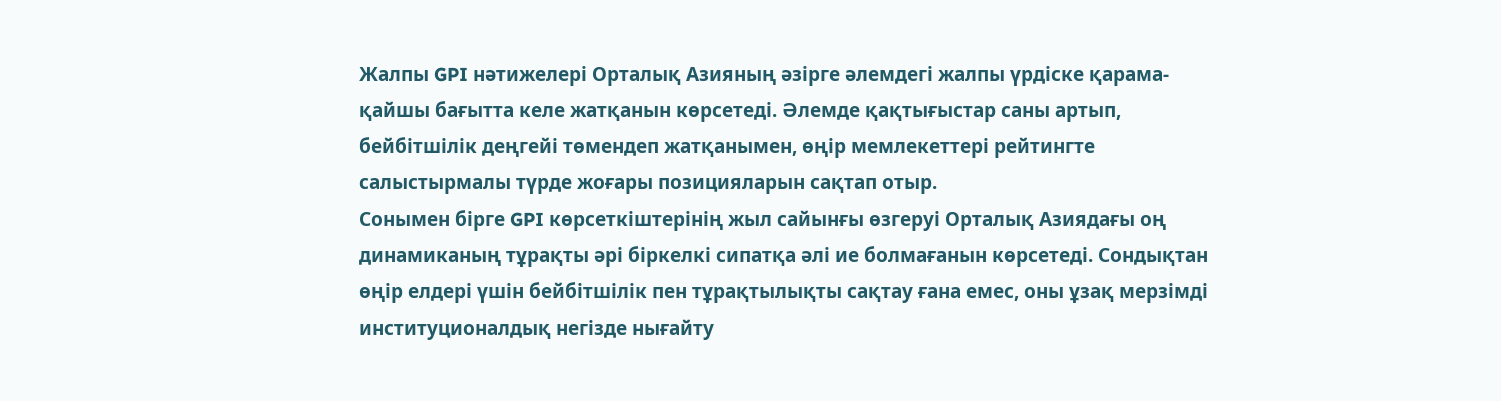Жалпы GPI нәтижелері Орталық Азияның әзірге әлемдегі жалпы үрдіске қарама-қайшы бағытта келе жатқанын көрсетеді. Әлемде қақтығыстар саны артып, бейбітшілік деңгейі төмендеп жатқанымен, өңір мемлекеттері рейтингте салыстырмалы түрде жоғары позицияларын сақтап отыр.
Сонымен бірге GPI көрсеткіштерінің жыл сайынғы өзгеруі Орталық Азиядағы оң динамиканың тұрақты әрі біркелкі сипатқа әлі ие болмағанын көрсетеді. Сондықтан өңір елдері үшін бейбітшілік пен тұрақтылықты сақтау ғана емес, оны ұзақ мерзімді институционалдық негізде нығайту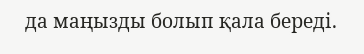да маңызды болып қала береді.